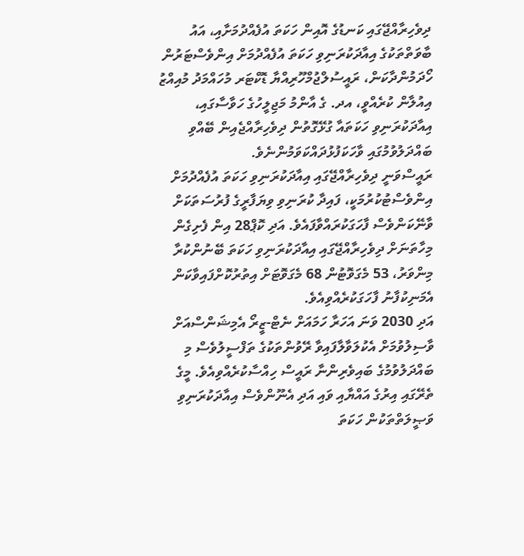ދިވެހިރާއްޖޭގައި ކަނޑުގެ އޮއިން ހަކަތަ އުފެއްދުމަށާއި، އައު ބާވަތްތަކުގެ އިއާދަކުރަނިވި ހަކަތަ އުފެއްދުމަށް އިންވެސްޓަރުން ހޯދަމުންދާކަން، ރައީސުލްޖުމްހޫރިއްޔާ ޑޮކްޓަރ މުހައްމަދު މުއިއްޒު އިއުލާން ކުރެއްވީ، އދ. ގެ އާންމު މަޖިލީހުގެ ހަވާސާގައި، އިއާދަކުރަނިވި ހަކަތައާ ގުޅޭގޮތުން ދިވެހިރާއްޖެއިން ބޭއްވި ބައްދަލުވުމުގައި ވާހަކަފުޅުދައްކަވަމުންނެވެ.
ރައީސްވަނީ ދިވެހިރާއްޖޭގައި އިއާދަކުރަނިވި ހަކަތަ އުފެއްދުމަށް އިންވެސްޓުކުރުމަކީ، ފައިދާ ކުރަނިވި ވިޔަފާރީގެ ފުރުސަތަކަށް ވާނޭކަންވެސް ފާހަގަކުރައްވާފައެވެ. އަދި ކޮޕް28 އިން ފެށިގެން މިހާތަނަށް ދިވެހިރާއްޖޭގައި އިއާދަކުރަނިވި ހަކަތަ ބޭނުންކުރާ މިންވަރު، 53 މެގަވޮޓުން 68 މެގަވޮޓަށް އިތުރުކޮށްފައިވާކަން އެމަނިކުފާނު ފާހަގަކުރެއްވިއެވެ.
އަދި 2030 ވަނަ އަހަރާ ހަމައަށް ނެޓް-ޒީރޯ އެމިޝަންސްއަށް ވާސިލުވުމަށް އެކުލަވާލާފައިވާ ރޭވުންތަކުގެ ތަފްސީލުވެސް މި ބައްދަލުވުމުގެ ބައިވެރިންނާ ރައީސް ހިއްސާކުރެއްވިއެވެ. މީގެ ތެރޭގައި އިރުގެ އައްޔާއި ވައި އަދި އެނޫންވެސް އިއާދަކުރަނިވި ވަޞީލަތްތަކުން ހަކަތަ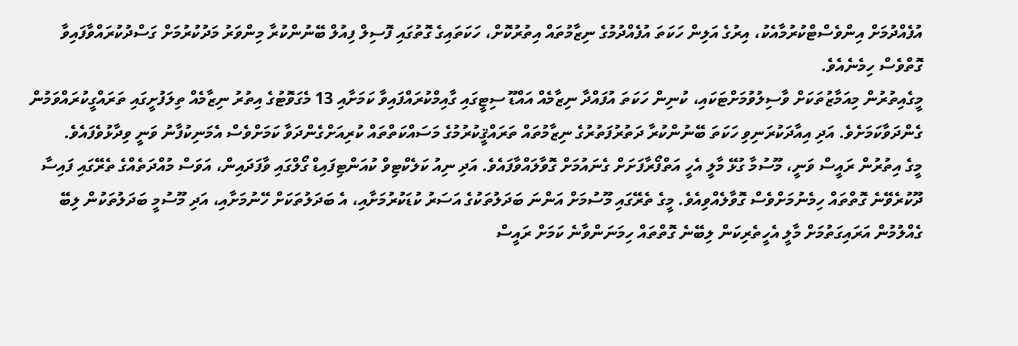އުފެއްދުމަށް އިންވެސްޓްކުރުމާއެކު، އިރުގެ އަލިން ހަކަތަ އުފެއްދުމުގެ ނިޒާމުތައް އިތުރުކޮށް، ހަކަތައިގެ ގޮތުގައި ފޮސިލް ފިއުލް ބޭނުންކުރާ މިންވަރު މަދުކުރުމަށް ގަސްދުކުރައްވާފައިވާ ގޮތްވެސް ހިމެނެއެވެ.
މީގެއިތުރުން މިއަމާޒުތަކަށް ވާސިލުވުމަށްޓަކައި، ކުނިން ހަކަތަ އުފައްދާ ނިޒާމެއް އައްޑޫ ސިޓީގައި ގާއިމްކުރައްފައިވާ ކަމަށާއި 13 މެގަވޮޓުގެ އިތުރު ނިޒާމެއް ތިލަފުށީގައި ތަރައްގީކުރައްވަމުން ގެންދަވާކަމަށެވެ. އަދި އިއާދަކުރަނިވި ހަކަތަ ބޭނުންކުރާ ދަތުރުފަތުރުގެ ނިޒާމުތައް ތަރައްޤީކުރުމުގެ މަސައްކަތްތައް ކުރިއަށްގެންދަވާ ކަމަށްވެސް އެމަނިކުފާނު ވަނީ ވިދާޅުވެފައެވެ.
މީގެ އިތުރުން ރައީސް ވަނީ، މޫސުމާ ގުޅޭ މާލީ އެހީ އަތްފޯރާފަށަށް ގެނައުމަށް ގޮވާލައްވާފައެވެ. އަދި ނިއު ކަލެކްޓިވް ކުއަންޓިފައިޑް ގޯލްގައި ވާފަދައިން، އަވަސް މުއްދަތެއްގެ ތެރޭގައި ފައިސާ ދޫކުރެވޭނެ ގޮތްތައް ހިމެނުމަށްވެސް ގޮވާލެއްވިއެވެ. މީގެ ތެރޭގައި މޫސުމަށް އަންނަ ބަދަލުތަކުގެ އަސަރު ކުޑަކުރުމަށާއި، އެ ބަދަލުތަކަށް ހޭނުމަށާއި، އަދި މޫސުމީ ބަދަލުތަކުން ލިބޭ ގެއްލުމުން އަރައިގަތުމަށް މާލީ އެހީތެރިކަން ލިބޭނެ ގޮތްތައް ހިމަނަންވާނެ ކަމަށް ރައީސް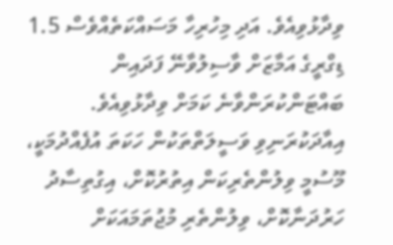ވިދާޅުވިއެވެ. އަދި މިހުރިހާ މަސައްކަތެއްވެސް 1.5 ޑިގްރީގެ އަމާޒަށް ވާސިލުވާނޭ ފަދައިން ބައްޓަންކުރަންވާނެ ކަމަށް ވިދާޅުވިއެވެ.
އިއާދަކުރަނިވި ވަސީލަތްތަކުން ހަކަތަ އުފެއްދުމަކީ، މޫސުމީ ވިލުންތެރިކަން އިތުރުކޮށް، އިގުތިސާދު ހަރުދަނާކޮށް، ވިލުންތެރި މުޖުތަމައަކަށް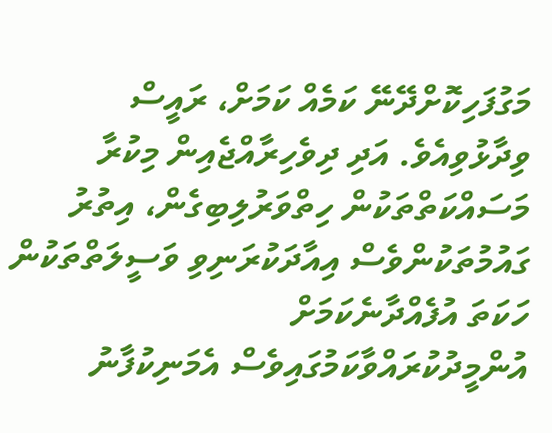މަގުފަހިކޮށްދޭނޭ ކަމެއް ކަމަށް، ރައީސް ވިދާޅުވިއެވެ. އަދި ދިވެހިރާއްޖެއިން މިކުރާ މަސައްކަތްތަކުން ހިތްވަރުލިބިގެން، އިތުރު ގައުމުތަކުންވެސް އިއާދަކުރަނިވި ވަސީލަތްތަކުން ހަކަތަ އުފެއްދާނެކަމަށް އުންމީދުކުރައްވާކަމުގައިވެސް އެމަނިކުފާނު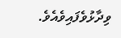ވިދާޅުވެފައިވެއެވެ.